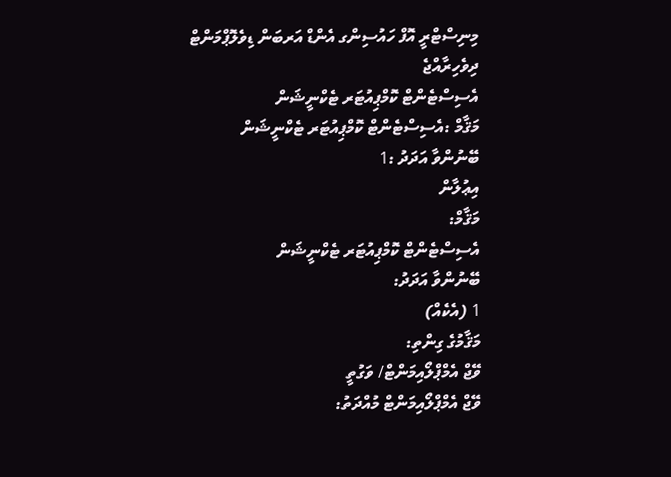މިނިސްޓްރީ އޮފް ހައުސިންގ އެންޑް އަރބަން ޑިވެލޮޕްމަންޓް
ދިވެހިރާއްޖެ
އެސިސްޓެންޓް ކޮމްޕިއުޓަރ ޓެކްނީޝަން
މަޤާމް :އެސިސްޓެންޓް ކޮމްޕިއުޓަރ ޓެކްނީޝަން
ބޭނުންވާ އަދަދު :1
އިޢުލާން
މަޤާމް:
އެސިސްޓެންޓް ކޮމްޕިއުޓަރ ޓެކްނީޝަން
ބޭނުންވާ އަދަދު:
1 (އެކެއް)
މަޤާމުގެ ގިންތި:
ވޭޖް އެމްޕްލޯއިމަންޓް/ ވަގުތީ
ވޭޖް އެމްޕްލޯއިމަންޓް މުއްދަތު: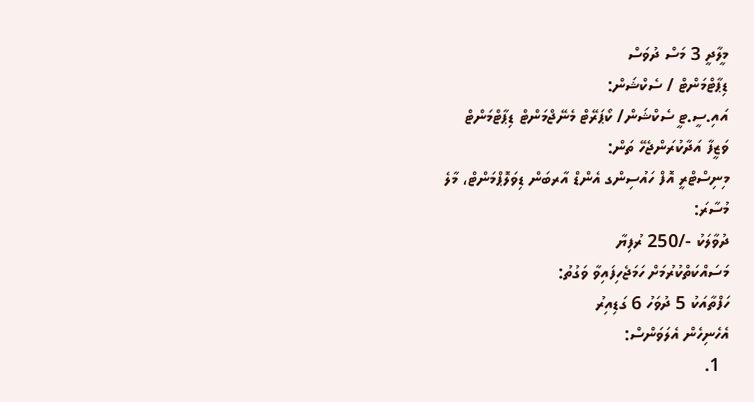މީލާދީ 3 މަސް ދުވަސް
ޑިޕާޓްމަންޓް / ސެކްޝަން:
އައި.ސީ.ޓީ ސެކްޝަން/ ކޯޕަރޭޓް މެނޭޖްމަންޓް ޑިޕާޓްމަންޓް
ވަޒީފާ އަދާކުރަންޖެހޭ ތަން:
މިނިސްޓްރީ އޮފް ހައުސިންގ އެންޑް އާރބަން ޑިވަލޮޕްމަންޓް، މާލެ
މުސާރަ:
ދުވާލަކު -/250 ރުފިޔާ
މަސައްކަތްކުރުމަށް ހަމަޖެހިފައިވާ ވަގުތު:
ހަފްތާއަކު 5 ދުވަހު 6 ގަޑިއިރު
އެހެނިހެން އެލަވަންސް:
  1.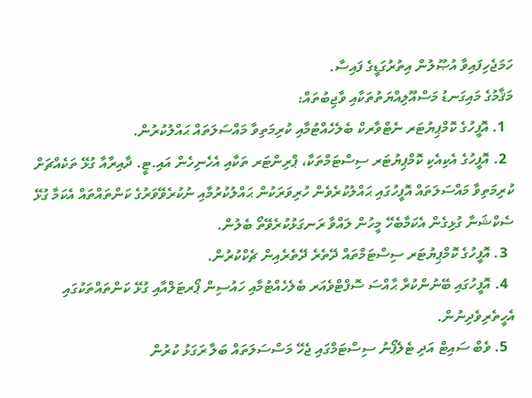ހަމަޖެހިފައިވާ އުޞޫލުން އިތުރުގަޑީގެ ފައިސާ.
މަޤާމުގެ މައިގަނޑު މަސްއޫލިއްޔަތުތަކާއި ވާޖިބުތައް:
  1. އޮފީހުގެ ކޮމްޕިޔުޓަރ ނެޓްވާރކް ބެލެހެއްޓުމާއި ކުރިމަތިވާ މައްސަލަތައް ޙައްލުކުރުން.
  2. އޮފީހުގެ އެކިއެކި ކޮމްޕިޔުޓަރ ސިސްޓަމްތަކާ، ޕްރިންޓަރ ތަކާއި އެހެނިހެން އައި.ޓީ. ދާއިރާއާ ގުޅޭ ތަކެއްޗަށް ކުރިމަތިވާ މައްސަލަތައް އޮފީހުގައި ޙައްލުކުރެވެން ހުރިވަރަކުން ޙައްލުކުރުމާއި ނުކުރެވޭވަރުގެ ކަންތައްތައް އެކަމާ ގުޅޭ ސެކްޝަނާ ގުޅިގެން އެކަމާބެހޭ މީހުން ލައްވާ ރަނގަޅުކުރެވޭތޯ ބެލުން.
  3. އޮފީހުގެ ކޮމްޕިޔުޓަރ ސިސްޓަމްތައް ދޭތެރެ ދޭތެރެއިން ޗެކްކުރުން.
  4. އޮފީހުގައި ބޭނުންކުރާ ޙާއްސަ ސޮފްޓްވެއަރ ބެލެހެއްޓުމާއި ހައުސިން ޕޯރޓަލްއާއި ގުޅޭ ކަންތައްތަކުގައި އެހީތެރިވެދިނުން.
  5. ވެބް ސައިޓް އަދި ޓެލެޕޯނު ސިސްޓަމްގައި ޖެހޭ މަސްސަލަތައް ބަލާ ރަގަޅު ކުރުން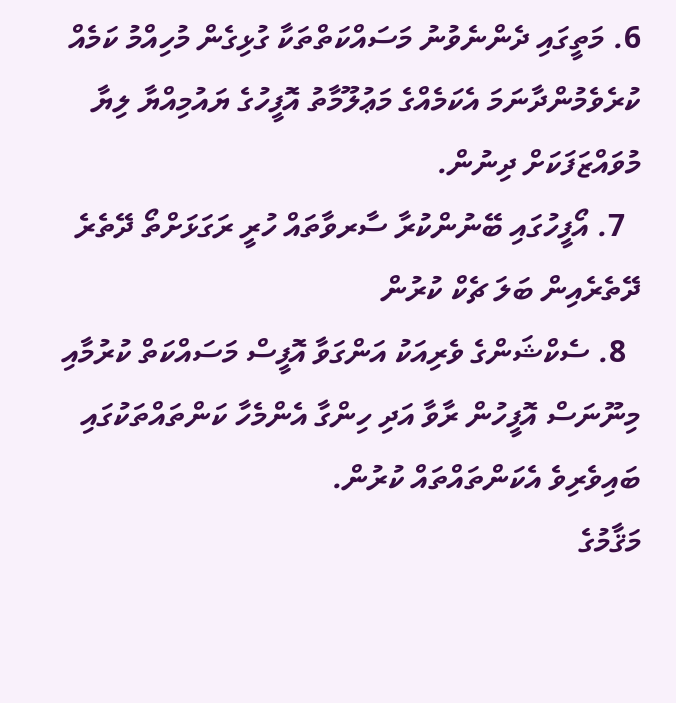6. މަތީގައި ދެންނެވުނު މަސައްކަތްތަކާ ގުޅިގެން މުހިއްމު ކަމެއް ކުރެވެމުންދާނަމަ އެކަމެއްގެ މަޢުލޫމާތު އޮފީހުގެ ޔައުމިއްޔާ ލިޔާ މުވައްޒަފަކަށް ދިނުން.
  7. އޯފީހުގައި ބޭނުންކުރާ ސާރވާތައް ހުރީ ރަގަޅަށްތޯ ދޭތެރެ ދޭތެރެއިން ބަލަ ޗެކް ކުރުން
  8. ސެކްޝަންގެ ވެރިއަކު އަންގަވާ އޮފީސް މަސައްކަތް ކުރުމާއި މިނޫނަސް އޮފީހުން ރާވާ އަދި ހިންގާ އެންމެހާ ކަންތައްތަކުގައި ބައިވެރިވެ އެކަންތައްތައް ކުރުން.
މަޤާމުގެ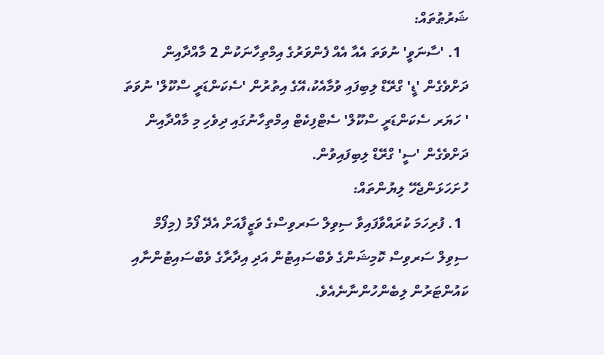ޝަރުޠުތައް:
  1. 'ސާނަވީ' ނުވަތަ އެއާ އެއް ފެންވަރުގެ އިމްތިހާނަކުން 2 މާއްދާއިން ދަށްވެގެން 'ޑީ' ގްރޭޑް ލިބިފައި ވުމާއެކު،އޭގެ އިތުރުން 'ސެކަންޑަރީ ސްކޫލް' ނުވަތަ ' ހަޔަރ ސެކަންޑަރީ ސްކޫލް' ސެޓްފިކެޓް އިމްތިހާނުގައި ދިވެހި މި މާއްދާއިން ދަށްވެގެން 'ސީ' ގްރޭޑް ލިބިފައިވުން.
ހުށަހަޅަންޖެހޭ ލިޔުންތައް:
  1. ފުރިހަމަ ކުރައްވާފައިވާ ސިވިލް ސަރވިސްގެ ވަޒީފާއަށް އެދޭ ފޯމު (މިފޯމް ސިވިލް ސަރވިސް ކޮމިޝަންގެ ވެބްސައިޓުން އަދި އިދާރާގެ ވެބްސައިޓުންނާއި ކައުންޓަރުން ލިބެންހުންނާނެއެވެ.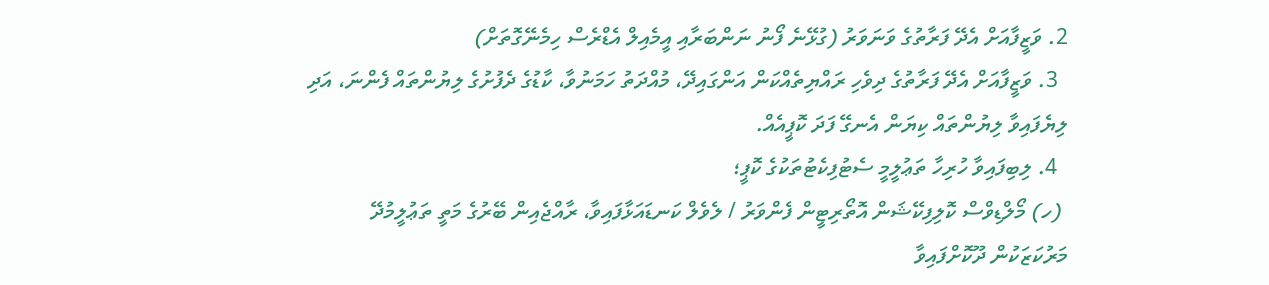2. ވަޒީފާއަށް އެދޭ ފަރާތުގެ ވަނަވަރު (ގުޅޭނެ ފޯނު ނަންބަރާއި އީމެއިލް އެޑްރެސް ހިމެނޭގޮތަށް)
  3. ވަޒީފާއަށް އެދޭ ފަރާތުގެ ދިވެހި ރައްޔިތެއްކަން އަންގައިދޭ، މުއްދަތު ހަމަނުވާ، ކާޑުގެ ދެފުށުގެ ލިޔުންތައް ފެންނަ، އަދި ލިޔެފައިވާ ލިޔުންތައް ކިޔަން އެނގޭ ފަދަ ކޮޕީއެއް.
  4. ލިބިފައިވާ ހުރިހާ ތަޢުލީމީ ސެޓުފިކެޓުތަކުގެ ކޮޕީ؛
 (ހ) މޯލްޑިވްސް ކޮލިފިކޭޝަން އޮތޯރިޓީން ފެންވަރު / ލެވެލް ކަނޑައަޅާފައިވާ، ރާއްޖެއިން ބޭރުގެ މަތީ ތަޢުލީމުދޭ މަރުކަޒަކުން ދޫކޮށްފައިވާ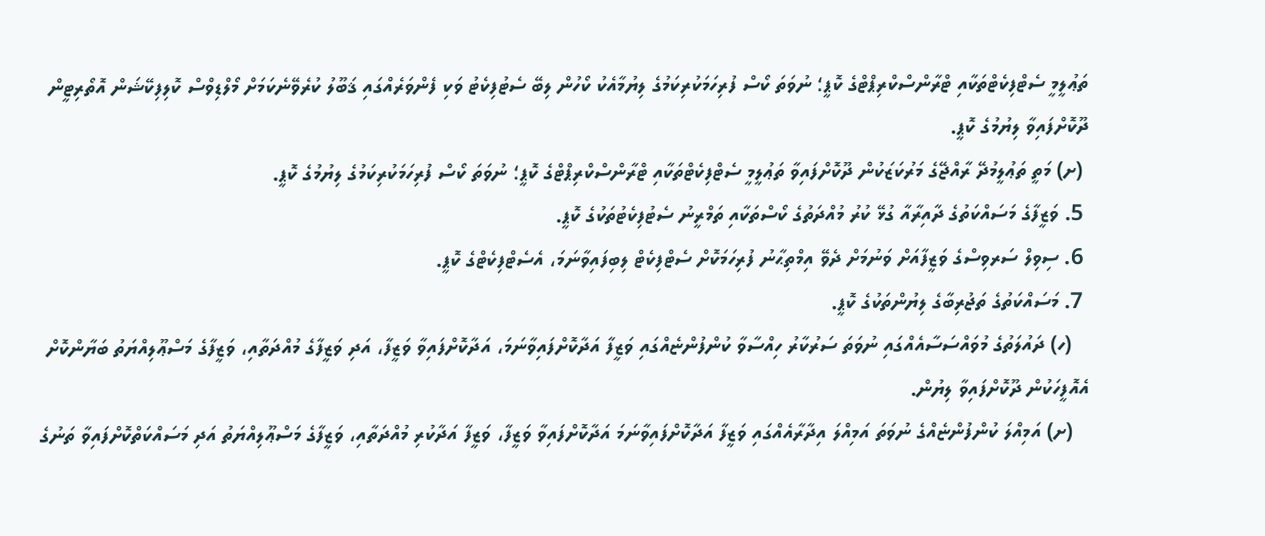ތަޢުލީމީ ސެޓްފިކެޓްތަކާއި ޓްރާންސްކްރިޕްޓްގެ ކޮޕީ؛ ނުވަތަ ކޯސް ފުރިހަމަކުރިކަމުގެ ލިޔުމާއެކު ކޯހުން ލިބޭ ސެޓުފިކެޓު ވަކި ފެންވަރެއްގައި ޤަބޫލު ކުރެވޭނެކަމަށް މޯލްޑިވްސް ކޮލިފިކޭޝަން އޮތޯރިޓީން ދޫކޮށްފައިވާ ލިޔުމުގެ ކޮޕީ.
 (ށ) މަތީ ތަޢުލީމުދޭ ރާއްޖޭގެ މަރުކަޒަކުން ދޫކޮށްފައިވާ ތަޢުލީމީ ސެޓްފިކެޓްތަކާއި ޓްރާންސްކްރިޕްޓްގެ ކޮޕީ؛ ނުވަތަ ކޯސް ފުރިހަމަކުރިކަމުގެ ލިޔުމުގެ ކޮޕީ.
 5. ވަޒީފާގެ މަސައްކަތުގެ ދާއިރާއާ ގުޅޭ ކުރު މުއްދަތުގެ ކޯސްތަކާއި ތަމްރީނު ސެޓުފިކެޓުތަކުގެ ކޮޕީ.
 6. ސިވިލް ސަރވިސްގެ ވަޒީފާއަށް ވަނުމަށް ދެވޭ އިމްތިޙާނު ފުރިހަމަކޮށް ސެޓްފިކެޓް ލިބިފައިވާނަމަ، އެސެޓްފިކެޓްގެ ކޮޕީ.
 7. މަސައްކަތުގެ ތަޖުރިބާގެ ލިޔުންތަކުގެ ކޮޕީ.
   (ހ) ދައުލަތުގެ މުވައްސަސާއެއްގައި ނުވަތަ ސަރުކާރު ހިއްސާވާ ކުންފުންޏެއްގައި ވަޒީފާ އަދާކޮށްފައިވާނަމަ، އަދާކޮށްފައިވާ ވަޒީފާ، އަދި ވަޒީފާގެ މުއްދަތާއި، ވަޒީފާގެ މަސްޢޫލިއްޔަތު ބަޔާންކޮށް އެއޮފީހަކުން ދޫކޮށްފައިވާ ލިޔުން.
   (ށ) އަމިއްލަ ކުންފުންޏެއްގެ ނުވަތަ އަމިއްލަ އިދާރާއެއްގައި ވަޒީފާ އަދާކޮށްފައިވާނަމަ އަދާކޮށްފައިވާ ވަޒީފާ، ވަޒީފާ އަދާކުރި މުއްދަތާއި، ވަޒީފާގެ މަސްޢޫލިއްޔަތު އަދި މަސައްކަތްކޮށްފައިވާ ތަނުގެ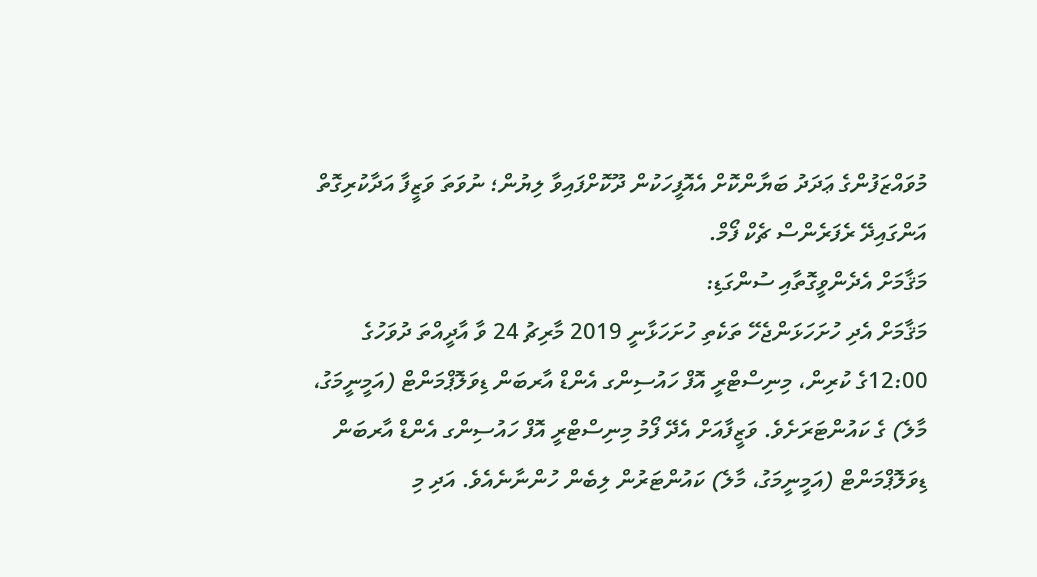މުވައްޒަފުންގެ ޢަދަދު ބަޔާންކޮށް އެއޮފީހަކުން ދޫކޮށްފައިވާ ލިޔުން؛ ނުވަތަ ވަޒީފާ އަދާކުރިގޮތް އަންގައިދޭ ރެފަރެންސް ޗެކް ފޯމް.
މަޤާމަށް އެދެންވީގޮތާއި ސުންގަޑި:
މަޤާމަށް އެދި ހުށަހަޅަންޖެހޭ ތަކެތި ހުށަހަޅާނީ 2019 މާރިޗު 24 ވާ އާދީއްތަ ދުވަހުގެ 12:00ގެ ކުރިން، މިނިސްޓްރީ އޮފް ހައުސިންގ އެންޑް އާރބަން ޑިވަލޮޕްމަންޓް (އަމީނީމަގު، މާލެ) ގެ ކައުންޓަރަށެވެ. ވަޒީފާއަށް އެދޭ ފޯމު މިނިސްޓްރީ އޮފް ހައުސިންގ އެންޑް އާރބަން ޑިވަލޮޕްމަންޓް (އަމީނީމަގު، މާލެ) ކައުންޓަރުން ލިބެން ހުންނާނެއެވެ. އަދި މި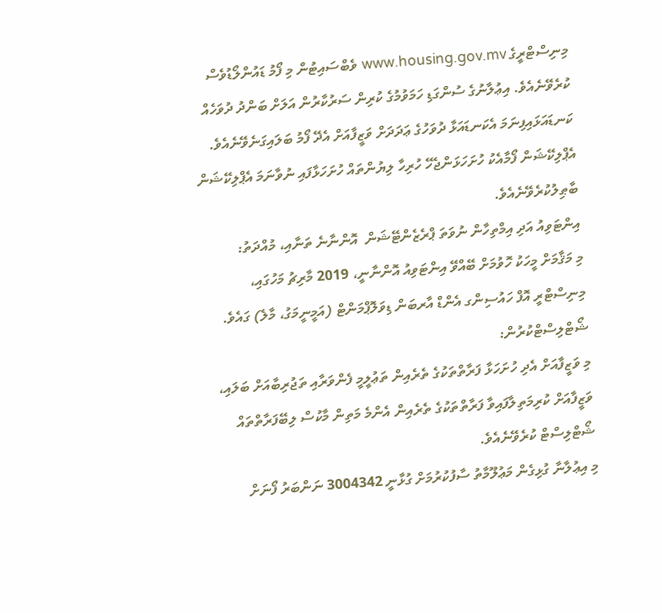މިނިސްޓްރީގެ www.housing.gov.mv ވެބްސައިޓުން މި ފޯމު ޑައުންލޯޑުވެސް ކުރެވޭނެއެވެ. އިޢުލާނުގެ ސުންގަޑި ހަމަވުމުގެ ކުރިން ސަރުކާރުން އަލަށް ބަންދު ދުވަހެއް ކަނޑައަޅައިފިނަމަ އެކަނޑައަޅާ ދުވަހުގެ ޢަދަދަށް ވަޒީފާއަށް އެދޭ ފޯމު ބަލައިގަނެވޭނެއެވެ. އެޕްލިކޭޝަން ފޯމާއެކު ހުށަހަޅަންޖެހޭ ހުރިހާ ލިޔުންތައް ހުށަހަޅާފައި ނުވާނަމަ އެޕްލިކޭޝަން ބާޠިލުކުރެވޭނެއެވެ.
އިންޓަވިއު އަދި އިމްތިހާން ނުވަތަ ޕްރެޒެންޓޭޝަން  އޮންނާނެ ތަނާއި، މުއްދަތު:
މި މަޤާމަށް މީހަކު ހޮވުމަށް ބޭއްވޭ އިންޓަވިއު އޮންނާނީ، 2019 މާރިޗު މަހުގައި، މިނިސްޓްރީ އޮފް ހައުސިންގ އެންޑް އާރބަން ޑިވަލޮޕްމަންޓް (އަމީނީމަގު، މާލެ) ގައެވެ.
ޝޯޓްލިސްޓްކުރުން:
މި ވަޒީފާއަށް އެދި ހުށަހަޅާ ފަރާތްތަކުގެ ތެރެއިން ތަޢުލީމީ ފެންވަރާއި ތަޖުރިބާއަށް ބަލައި، ވަޒީފާއަށް ކުރިމަތިލާފައިވާ ފަރާތްތަކުގެ ތެރެއިން އެންމެ މަތިން މާކުސް ލިބޭފަރާތްތައް ޝޯޓްލިސްޓް ކުރެވޭނެއެވެ.
މި އިޢުލާނާ ގުޅިގެން މަޢުލޫމާތު ސާފުކުރުމަށް ގުޅާނީ 3004342 ނަންބަރު ފޯނަށް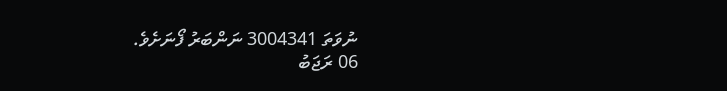ނުވަތަ 3004341 ނަންބަރު ފޯނަށެވެ.
06 ރަޖަބު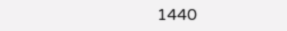1440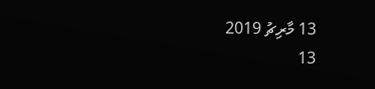13 މާރިޗު 2019
13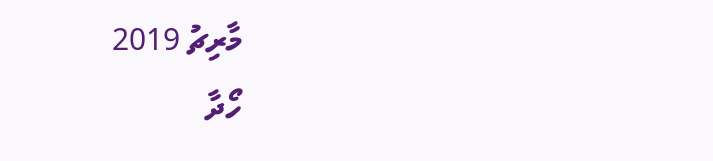މާރިޗު 2019
ހޯދާ